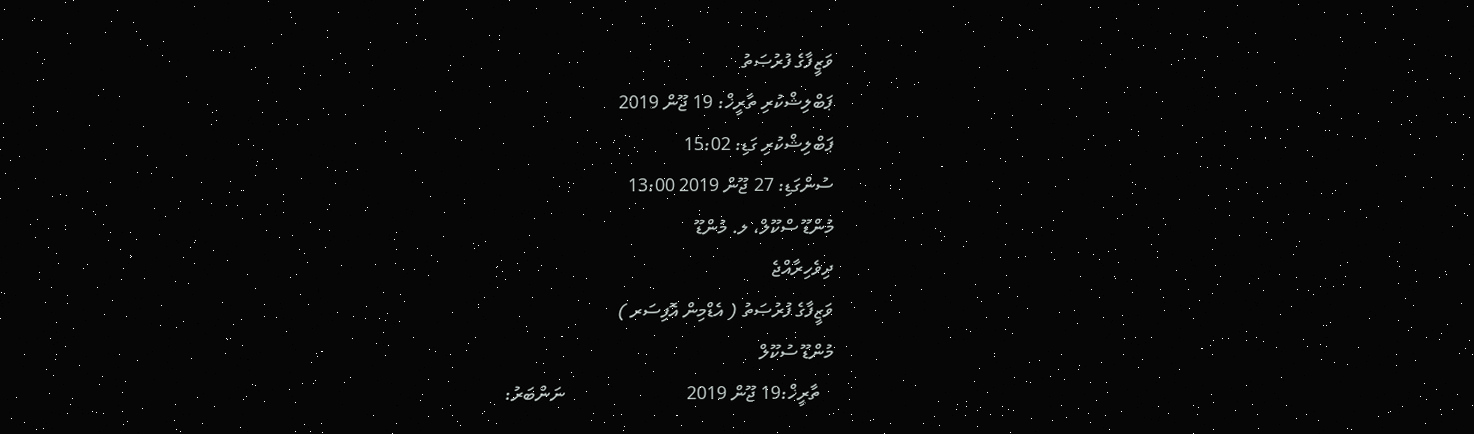ވަޒީފާގެ ފުރުޞަތު
ޕަބްލިޝްކުރި ތާރީޚް: 19 ޖޫން 2019
ޕަބްލިޝްކުރި ގަޑި: 15:02
ސުންގަޑި: 27 ޖޫން 2019 13:00
މުންޑޫ ސްކޫލް، ލ. މުންޑޫ
ދިވެހިރާއްޖެ
ވަޒީފާގެ ފުރުޞަތު ( އެޑްމިން އޮފިސަރ )
މުންޑޫ ސުކޫލް
   ތާރީޚް:19 ޖޫން 2019                          ނަންބަރު: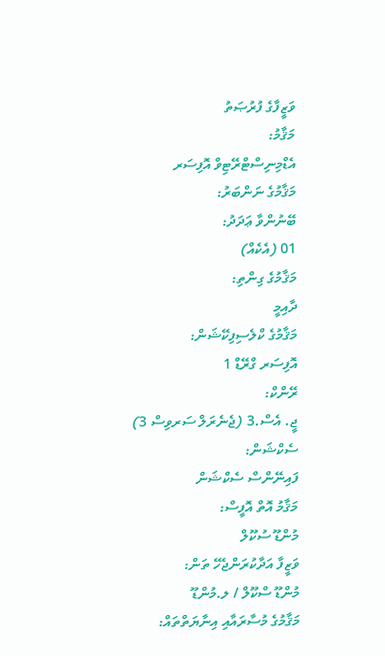ވަޒީފާގެ ފުރުޞަތު
މަޤާމު:
އެޑްމިނިސްޓްރޭޓިވް އޮފިސަރ
މަޤާމުގެ ނަންބަރު:
ބޭނުންވާ ޢަދަދު:
01 (އެކެއް)
މަޤާމުގެ ގިންތި:
ދާއިމީ
މަޤާމުގެ ކްލެސިފިކޭޝަން:
އޮފިސަރ ގްރޭޑް 1
ރޭންކް:
ޖީ. އެސް.3 (ޖެނެރަލް ސަރވިސް 3)
ސެކްޝަން:
ފައިނޭންސް ސެކްޝަން
މަޤާމު އޮތް އޮފީސް:
މުންޑޫ ސުކޫލް
ވަޒީފާ އަދާކުރަންޖެހޭ ތަން:
މުންޑޫ ސްކޫލް / ލ.މުންޑޫ
މަޤާމުގެ މުސާރައާއި އިނާޔަތްތައް: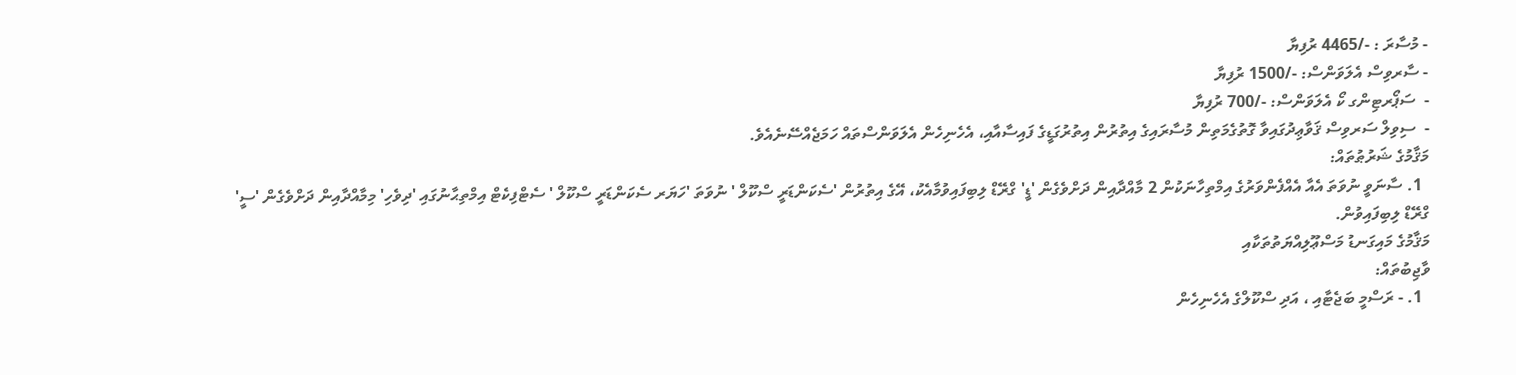- މުސާރަ : -/4465 ރުފިޔާ
- ސާރވިސް އެލަވަންސް: -/1500 ރުފިޔާ
-  ސަޕޯރޓިންގ ކޯ އެލަވަންސް: -/700 ރުފިޔާ
-  ސިވިލް ސަރވިސް ޤަވާޢިދުގައިވާ ގޮތުގެމަތިން މުސާރައިގެ އިތުރުން އިތުރުގަޑީގެ ފައިސާއާއި، އެހެނިހެން އެލަވަންސްތައް ހަމަޖެއްސޭނެއެވެ.
މަޤާމުގެ ޝަރުޠުތައް:
  1. ސާނަވީ ނުވަތަ އެއާ އެއްފެންވަރުގެ އިމްތިހާނަކުން 2 މާއްދާއިން ދަށްވެގެން 'ޑީ' ގްރޭޑް ލިބިފައިވުމާއެކު، އޭގެ އިތުރުން 'ސެކަންޑަރީ ސްކޫލް ' ނުވަތަ 'ހަޔަރ ސެކަންޑަރީ ސްކޫލް ' ސެޓްފިކެޓް އިމްތިޙާނުގައި 'ދިވެހި' މިމާއްދާއިން ދަށްވެގެން 'ސީ' ގްރޭޑް ލިބިފައިވުން.
މަޤާމުގެ މައިގަނޑު މަސްޢޫލިއްޔަތުތަކާއި
ވާޖިބުތައް:
  1. - ރަސްމީ ބަޖެޓާއި ، އަދި ސްކޫލްގެ އެހެނިހެން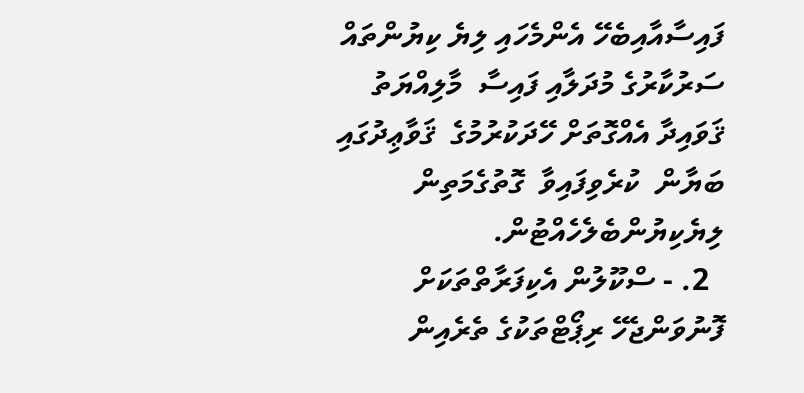ފައިސާއާއިބެހޭ އެންމެހައި ލިޔެ ކިޔުންތައް ސަރުކާރުގެ މުދަލާއި ފައިސާ  މާލިއްޔަތު ޤަވައިދާ އެއްގޮތަށް ހޭދަކުރުމުގެ  ޤަވާޢިދުގައި  ބަޔާން  ކުރެވިފައިވާ  ގޮތުގެމަތިން ލިޔެކިޔުންބެލެހެއްޓުން.
  2. - ސްކޫލުން އެކިފަރާތްތަކަށް ފޮނުވަންޖެހޭ ރިޕޯޓްތަކުގެ ތެރެއިން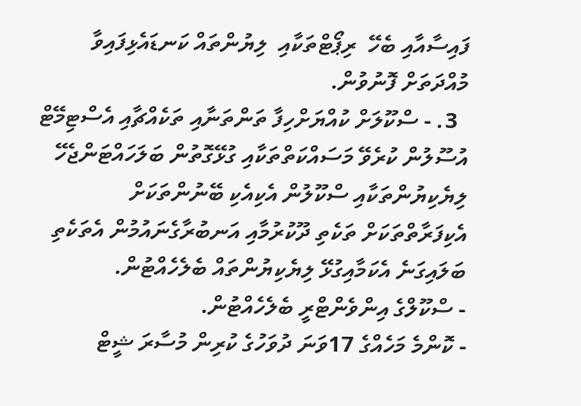ފައިސާއާއި ބެހޭ  ރިޕޯޓްތަކާއި  ލިޔުންތައް ކަނޑައެޅިފައިވާ މުއްދަތަށް ފޮނުވުން.
  3. - ސްކޫލަށް ކުއްޔަށްހިފާ ތަންތަނާއި ތަކެއްޗާއި އެސްޓިމޭޓް އުސޫލުން ކުރެވޭ މަސައްކަތްތަކާއި ގުޅޭގޮތުން ބަލަހައްޓަންޖެހޭ ލިޔެކިޔުންތަކާއި ސްކޫލުން އެކިއެކި ބޭނުންތަކަށް އެކިފަރާތްތަކަށް ތަކެތި ދޫކުރުމާއި އަނބުރާގެނައުމުން އެތަކެތި ބަލައިގަނެ އެކަމާއިގުޅޭ ލިޔެކިޔުންތައް ބެލެހެއްޓުން.
- ސްކޫލްގެ އިންވެންޓްރީ ބެލެހެއްޓުން.
- ކޮންމެ މަހެއްގެ 17ވަނަ ދުވަހުގެ ކުރިން މުސާރަ ޝީޓް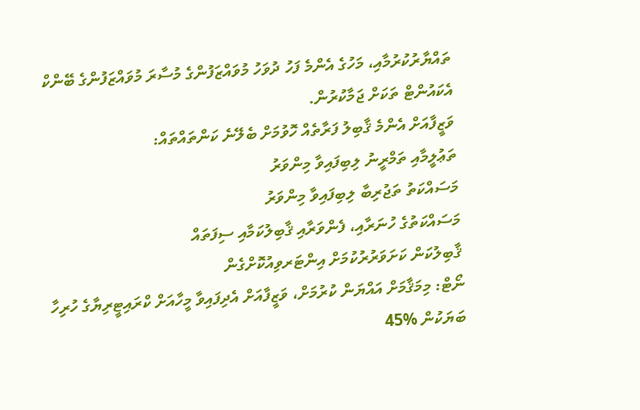ތައްޔާރުކުރުމާއި، މަހުގެ އެންމެ ފަހު ދުވަހު މުވައްޒަފުންގެ މުސާރަ މުވައްޒަފުންގެ ބޭންކް އެކައުންޓް ތަކަށް ޖަމާކުރުން.
ވަޒީފާއަށް އެންމެ ޤާބިލު ފަރާތެއް ހޮވުމަށް ބެލޭނެ ކަންތައްތައް:
ތަޢުލީމާއި ތަމްރީނު ލިބިފައިވާ މިންވަރު
މަސައްކަތު ތަޖުރިބާ ލިބިފައިވާ މިންވަރު
މަސައްކަތުގެ ހުނަރާއި، ފެންވަރާއި ޤާބިލުކަމާއި ސިފަތައް
ޤާބިލުކަން ކަށަވަރުރުކުމަށް އިންޓަރވިއުކޮށްގެން
ނޯޓް: މިމަޤާމަށް އައްޔަން ކުރުމަށް، ވަޒީފާއަށް އެދިފައިވާ މީހާއަށް ކްރައިޓީރިޔާގެ ހުރިހާ ބަޔަކުން %45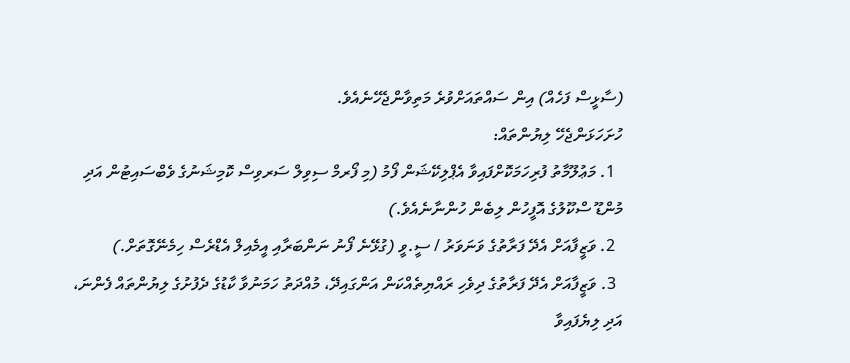(ސާޅީސް ފަހެއް) އިން ސައްތައަށްވުރެ މަތިވާންޖެހޭނެއެވެ.
ހުށަހަޅަންޖެހޭ ލިޔުންތައް:
  1. މަޢުލޫމާތު ފުރިހަމަކޮށްފައިވާ އެޕްލިކޭޝަން ފޯމު (މި ފޯރމް ސިވިލް ސަރވިސް ކޮމިޝަނުގެ ވެބްސައިޓުން އަދި  މުންޑޫ ސްކޫލުގެ އޮފީހުން ލިބެން ހުންނާނެއެވެ.)
  2. ވަޒީފާއަށް އެދޭ ފަރާތުގެ ވަނަވަރު / ސީ.ވީ (ގުޅޭނެ ފޯނު ނަންބަރާއި އީމެއިލް އެޑްރެސް ހިމެނޭގޮތަށް.)
  3. ވަޒީފާއަށް އެދޭ ފަރާތުގެ ދިވެހި ރައްޔިތެއްކަން އަންގައިދޭ، މުއްދަތު ހަމަނުވާ ކާޑުގެ ދެފުށުގެ ލިޔުންތައް ފެންނަ، އަދި ލިޔެފައިވާ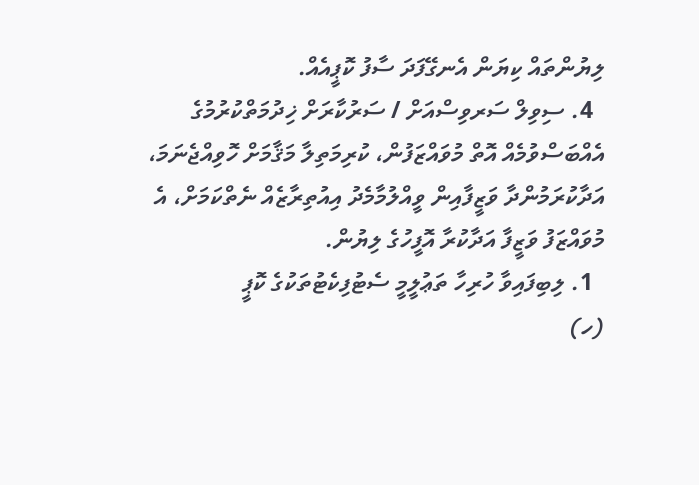ލިޔުންތައް ކިޔަން އެނގޭފަދަ ސާފު ކޮޕީއެއް.
  4. ސިވިލް ސަރވިސްއަށް / ސަރުކާރަށް ޚިދުމަތްކުރުމުގެ އެއްބަސްވުމެއް އޮތް މުވައްޒަފުން، ކުރިމަތިލާ މަޤާމަށް ހޮވިއްޖެނަމަ، އަދާކުރަމުންދާ ވަޒީފާއިން ވީއްލުމާމެދު އިއުތިރާޒެއް ނެތްކަމަށް، އެ މުވައްޒަފު ވަޒީފާ އަދާކުރާ އޮފީހުގެ ލިޔުން.
  1. ލިބިފައިވާ ހުރިހާ ތަޢުލީމީ ސެޓުފިކެޓުތަކުގެ ކޮޕީ
(ހ)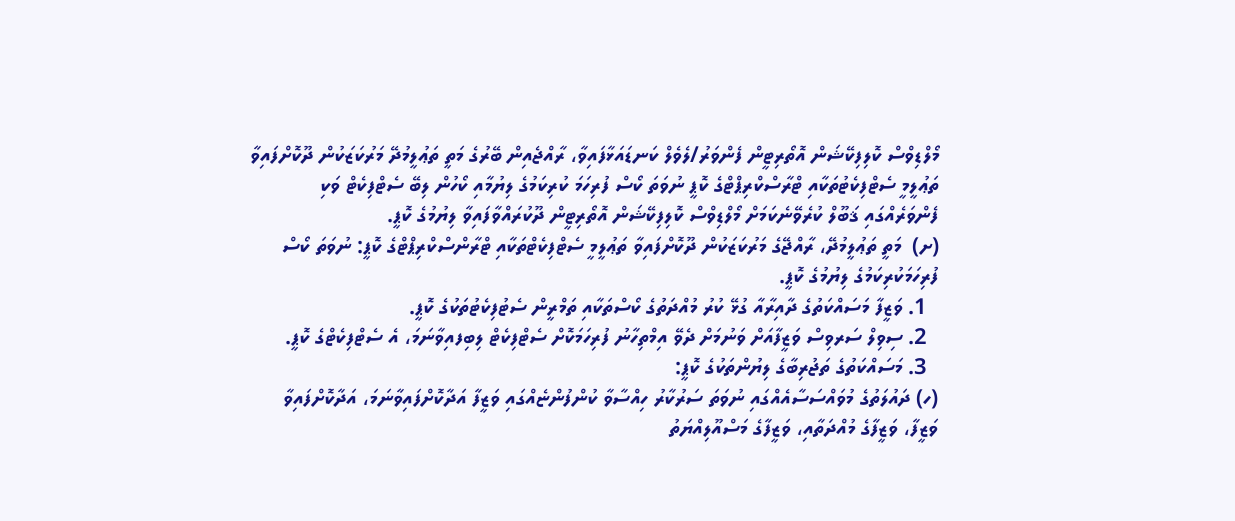މޯލްޑިވްސް ކޮލިފިކޭޝަން އޮތޯރިޓީން ފެންވަރު/ލެވެލް ކަނޑައަޅާފައިވާ، ރާއްޖެއިން ބޭރުގެ މަތީ ތަޢުލީމުދޭ މަރުކަޒަކުން ދޫކޮށްފައިވާ ތަޢުލީމީ ސެޓްފިކެޓުތަކާއި ޓްރާސްކްރިޕްޓްގެ ކޮޕީ ނުވަތަ ކޯސް ފުރިހަމަ ކުރިކަމުގެ ލިޔުމާއި ކޯހުން ލިބޭ ސެޓްފިކެޓް ވަކި ފެންވަރެއްގައި ޤަބޫލް ކުރެވޭނެކަމަށް މޯލްޑިވްސް ކޮލިފިކޭޝަން އޮތޯރިޓީން ދޫކުރައްވާފައިވާ ލިޔުމުގެ ކޮޕީ.
(ށ)  މަތީ ތަޢުލީމުދޭ، ރާއްޖޭގެ މަރުކަޒަކުން ދޫކޮށްފައިވާ ތަޢުލީމީ ސެޓްފިކެޓްތަކާއި ޓްރާންސްކްރިޕްޓްގެ ކޮޕީ: ނުވަތަ ކޯސް ފުރިހަމަކުރިކަމުގެ ލިޔުމުގެ ކޮޕީ.
  1. ވަޒީފާ މަސައްކަތުގެ ދާއިރާއާ ގުޅޭ ކުރު މުއްދަތުގެ ކޯސްތަކާއި ތަމްރީން ސެޓުފިކެޓުތަކުގެ ކޮޕީ.
  2. ސިވިލް ސަރވިސް ވަޒީފާއަށް ވަނުމަށް ދެވޭ އިމްތިހާނު ފުރިހަމަކޮށް ސެޓްފިކެޓް ލިބިފއިވާނަމަ، އެ ސެޓްފިކެޓްގެ ކޮޕީ.
  3. މަސައްކަތުގެ ތަޖުރިބާގެ ލިޔުންތަކުގެ ކޮޕީ:
(ހ) ދައުލަތުގެ މުވައްސަސާއެއްގައި ނުވަތަ ސަރުކާރު ހިއްސާވާ ކުންފުންޏެއްގައި ވަޒީފާ އަދާކޮށްފައިވާނަމަ، އަދާކޮށްފައިވާ ވަޒީފާ، ވަޒީފާގެ މުއްދަތާއި، ވަޒީފާގެ މަސްއޫލިއްޔަތު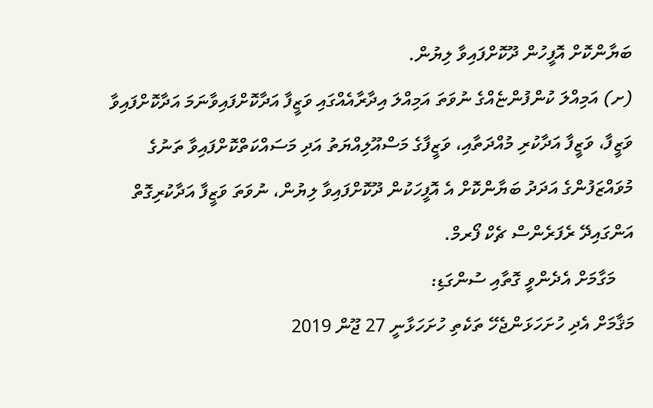ބަޔާންކޮށް އޮފީހުން ދޫކޮށްފައިވާ ލިޔުން.
(ށ) އަމިއްލަ ކުންފުންޏެއްގެ ނުވަތަ އަމިއްލަ އިދާރާއެއްގައި ވަޒީފާ އަދާކޮށްފައިވާނަމަ އަދާކޮށްފައިވާ ވަޒީފާ، ވަޒީފާ އަދާކުރި މުއްދަތާއި، ވަޒީފާގެ މަސްއޫލިއްޔަތު އަދި މަސައްކަތްކޮށްފައިވާ ތަނުގެ މުވައްޒަފުންގެ އަދަދު ބަޔާންކޮށް އެ އޮފީހަކުން ދޫކޮށްފައިވާ ލިޔުން، ނުވަތަ ވަޒީފާ އަދާކުރިގޮތް  އަންގައިދޭ ރެފަރެންސް ޗެކް ފޯރމް.
    މަގާމަށް އެދެންވީ ގޮތާއި ސުންގަޑި:
މަޤާމަށް އެދި ހުށަހަޅަންޖެހޭ ތަކެތި ހުށަހަޅާނީ 27 ޖޫން 2019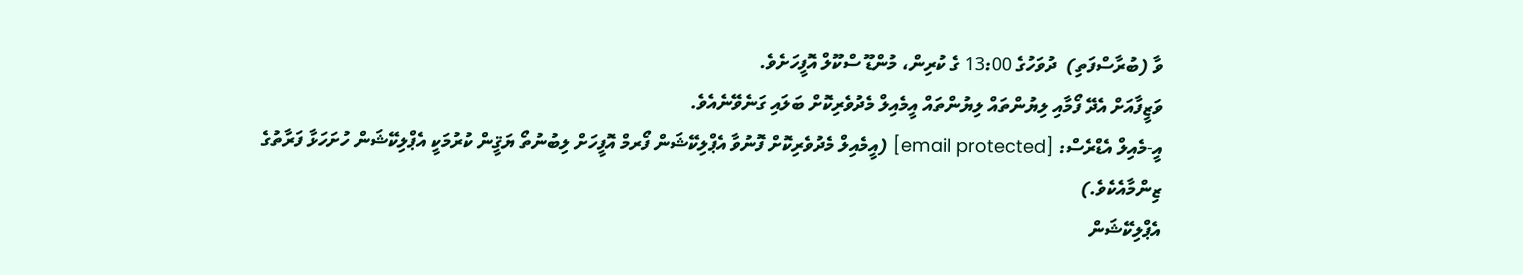ވާ (ބުރާސްފަތި)  ދުވަހުގެ 13:00 ގެ ކުރިން، މުންޑޫ ސްކޫލް އޮފީހަށެވެ.
ވަޒީފާއަށް އެދޭ ފޯމާއި ލިޔުންތައް ލިޔުންތައް އީމެއިލް މެދުވެރިކޮށް ބަލައި ގަނެވޭނެއެވެ.
އީ-މެއިލް އެޑްރެސް: [email protected] (އީމެއިލް މެދުވެރިކޮށް ފޮނުވާ އެޕްލިކޭޝަން ފޯރމް އޮފީހަށް ލިބުނުތޯ ޔަޤީން ކުރުމަކީ އެޕްލިކޭޝަން ހުށަހަޅާ ފަރާތުގެ ޒިންމާއެކެވެ.)
އެޕްލިކޭޝަން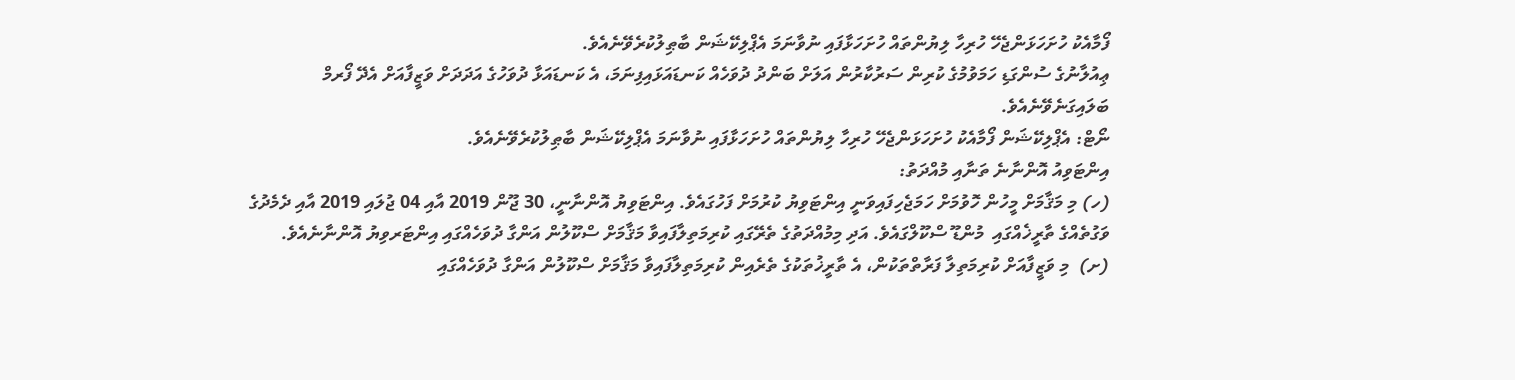ފޯމާއެކު ހުށަހަޅަންޖެހޭ ހުރިހާ ލިޔުންތައް ހުށަހަޅާފައި ނުވާނަމަ އެޕްލިކޭޝަން ބާޠިލުކުރެވޭނެއެވެ.
ޢިއުލާނުގެ ސުންގަޑި ހަމަވުމުގެ ކުރިން ސަރުކާރުން އަލަށް ބަންދު ދުވަހެއް ކަނޑައަޅައިފިނަމަ، އެ ކަނޑައަޅާ ދުވަހުގެ އަދަދަށް ވަޒީފާއަށް އެދޭ ފޯރމް ބަލައިގަނެވޭނެއެވެ.
ނޯޓް: އެޕްލިކޭޝަން ފޯމާއެކު ހުށަހަޅަންޖެހޭ ހުރިހާ ލިޔުންތައް ހުށަހަޅާފައި ނުވާނަމަ އެޕްލިކޭޝަން ބާޠިލުކުރެވޭނެއެވެ.
އިންޓަވިއު އޮންނާނެ ތަނާއި މުއްދަތު:
(ހ) މި މަޤާމަށް މީހުން ހޮވުމަށް ހަމަޖެހިފައިވަނީ އިންޓަވިޔު ކުރުމަށް ފަހުގައެވެ. އިންޓަވިޔު އޮންނާނީ، 30 ޖޫން 2019 އާއި 04 ޖުލައި 2019 އާއި ދެމެދުގެ ވަގުތެއްގެ ތާރީޚެއްގައި  މުންޑޫ ސްކޫލްގައެވެ. އަދި މިމުއްދަތުގެ ތެރޭގައި ކުރިމަތިލާފައިވާ މަޤާމަށް ސްކޫލުން އަންގާ ދުވަހެއްގައި އިންޓަރވިޔު އޮންނާނެއެވެ.
(ށ)  މި ވަޒީފާއަށް ކުރިމަތިލާ ފަރާތްތަކުން، އެ ތާރީޚުތަކުގެ ތެރެއިން ކުރިމަތިލާފައިވާ މަޤާމަށް ސްކޫލުން އަންގާ ދުވަހެއްގައި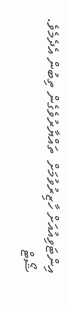އިންޓަވިއުއަށް ހާޒިރުވުމަށް  ތައްޔާރުވެގެން ތިބުން އެދެމެވެ.
ޝޯޓް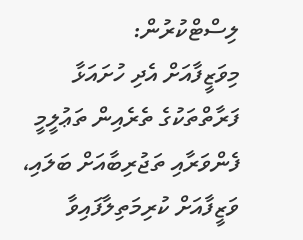ލިސްޓްކުރުން:
މިވަޒީފާއަށް އެދި ހުށައަޅާ ފަރާތްތަކުގެ ތެރެއިން ތަޢުލީމީ ފެންވަރާއި ތަޖުރިބާއަށް ބަލައި، ވަޒީފާއަށް ކުރިމަތިލާފައިވާ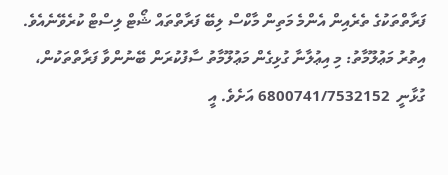ފަރާތްތަކުގެ ތެރެއިން އެންމެ މަތިން މާކްސް ލިބޭ ފަރާތްތައް ޝޯޓް ލިސްޓް ކުރެވޭނެއެވެ.
އިތުރު މަޢުލޫމާތު: މި އިޢުލާނާ ގުޅިގެން މަޢުލޫމާތު ސާފުކުރަން ބޭނުންވާ ފަރާތްތަކުން، ގުޅާނީ  6800741/7532152 އަށެވެ. އީ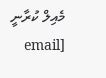މެއިލް ކުރާނީ [email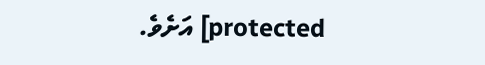protected] އަށެވެ.